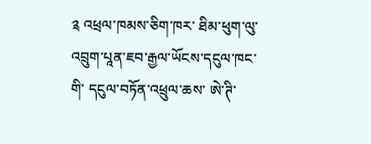༉ འཕྲལ་ཁམས་ཅིག་ཁར་ ཐིམ་ཕུག་ལུ་ འབྲུག་པཱན་ཇབ་རྒྱལ་ཡོངས་དངུལ་ཁང་གི་ དངུལ་བཏོན་འཕྲུལ་ཆས་ ཨེ་ཊི་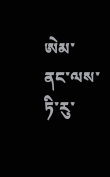ཨེམ་ནང་ལས་ ཏི་རུ་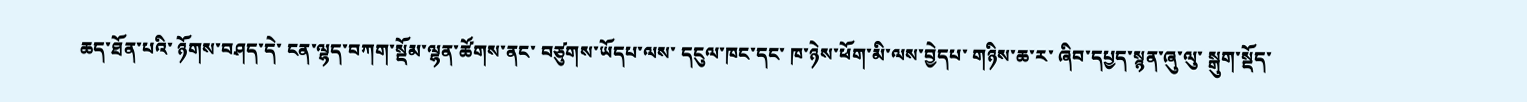ཆད་ཐོན་པའི་ ཉོགས་བཤད་དེ་ ངན་ལྷད་བཀག་སྡོམ་ལྷན་ཚོགས་ནང་ བཙུགས་ཡོདཔ་ལས་ དངུལ་ཁང་དང་ ཁ་ཉེས་ཕོག་མི་ལས་བྱེདཔ་ གཉིས་ཆ་ར་ ཞིབ་དཔྱད་སྙན་ཞུ་ལུ་ སྒུག་སྡོད་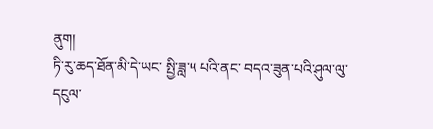ནུག།
ཏི་རུ་ཆད་ཐོན་མི་དེ་ཡང་ སྤྱི་ཟླ་༥ པའི་ནང་ བདའ་ཟུན་པའི་ཤུལ་ལུ་ དངུལ་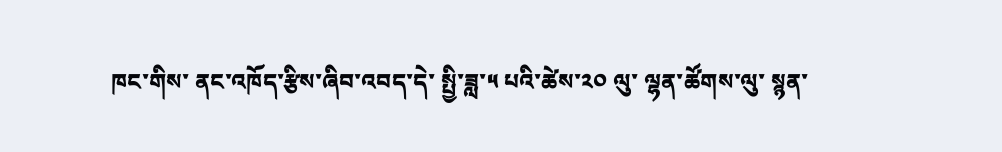ཁང་གིས་ ནང་འཁོད་རྩིས་ཞིབ་འབད་དེ་ སྤྱི་ཟླ་༥ པའི་ཚེས་༢༠ ལུ་ ལྷན་ཚོགས་ལུ་ སྙན་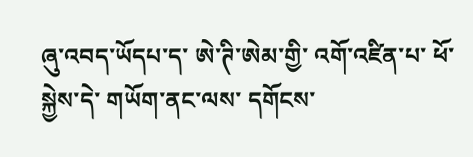ཞུ་འབད་ཡོདཔ་ད་ ཨེ་ཊི་ཨེམ་གྱི་ འགོ་འཛིན་པ་ ཕོ་སྐྱེས་དེ་ གཡོག་ནང་ལས་ དགོངས་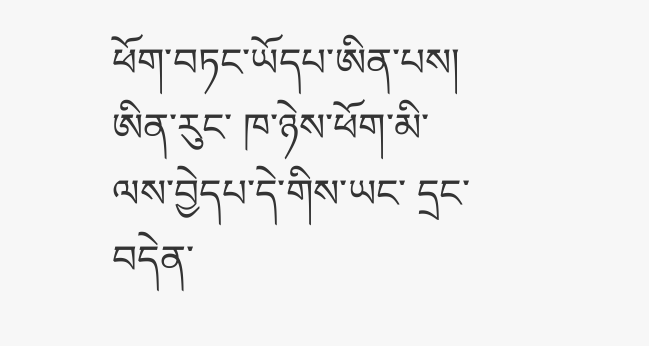ཕོག་བཏང་ཡོདཔ་ཨིན་པས།
ཨིན་རུང་ ཁ་ཉེས་ཕོག་མི་ ལས་བྱེདཔ་དེ་གིས་ཡང་ དྲང་བདེན་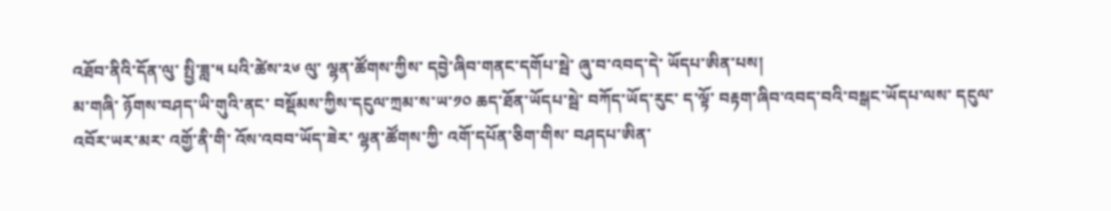འཐོབ་ནིའི་དོན་ལུ་ སྤྱི་ཟླ་༥ པའི་ཚེས་༢༦ ལུ་ ལྷན་ཚོགས་ཀྱིས་ དབྱེ་ཞིབ་གནང་དགོཔ་སྦེ་ ཞུ་བ་འབད་དེ་ ཡོདཔ་ཨིན་པས།
མ་གཞི་ ཉོགས་བཤད་ཡི་གུའི་ནང་ བསྡོམས་ཀྱིས་དངུལ་ཀྲམ་ས་ཡ་༡༠ ཆད་ཐོན་ཡོདཔ་སྦེ་ བཀོད་ཡོད་རུང་ ད་ལྟོ་ བརྟག་ཞིབ་འབད་བའི་བསྒང་ཡོདཔ་ལས་ དངུལ་འབོར་ཡར་མར་ འགྱོ་ནི་གི་ འོས་འབབ་ཡོད་ཟེར་ ལྷན་ཚོགས་ཀྱི་ འགོ་དཔོན་ཅིག་གིས་ བཤདཔ་ཨིན་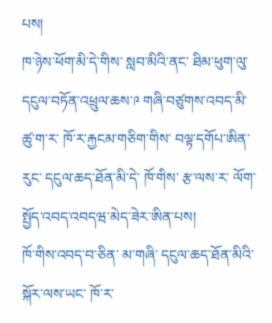པས།
ཁ་ཉེས་ཕོག་མི་དེ་གིས་ སླབ་མིའི་ནང་ ཐིམ་ཕུག་ལུ་ དངུལ་བཏོན་འཕྲུལ་ཆས་༩ གཞི་བཙུགས་འབད་མི་ཚུ་ག་ར་ ཁོ་ར་རྐྱངམ་གཅིག་གིས་ བལྟ་དགོཔ་ཨིན་རུང་ དངུལ་ཆད་ཐོན་མི་དེ་ ཁོ་གིས་ རྩ་ལས་ར་ ལོག་སྤྱོད་འབད་འབདཝ་མེད་ཟེར་ཨིན་པས།
ཁོ་གིས་འབད་བ་ཅིན་ མ་གཞི་ དངུལ་ཆད་ཐོན་མིའི་སྐོར་ལས་ཡང་ ཁོ་ར་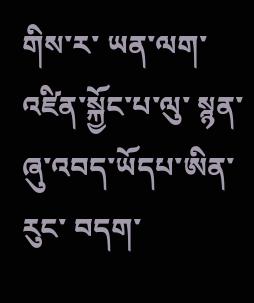གིས་ར་ ཡན་ལག་འཛིན་སྐྱོང་པ་ལུ་ སྙན་ཞུ་འབད་ཡོདཔ་ཨིན་རུང་ བདག་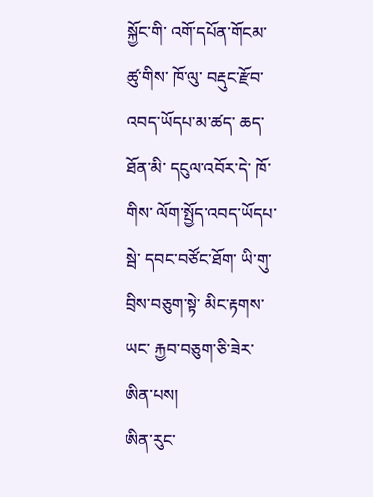སྐྱོང་གི་ འགོ་དཔོན་གོངམ་ཚུ་གིས་ ཁོ་ལུ་ བརྡུང་རྫོབ་འབད་ཡོདཔ་མ་ཚད་ ཆད་ཐོན་མི་ དངུལ་འབོར་དེ་ ཁོ་གིས་ ལོག་སྤྱོད་འབད་ཡོདཔ་སྦེ་ དབང་བཙོང་ཐོག་ ཡི་གུ་བྲིས་བཅུག་སྟེ་ མིང་རྟགས་ཡང་ རྐྱབ་བཅུག་ཅི་ཟེར་ཨིན་པས།
ཨིན་རུང་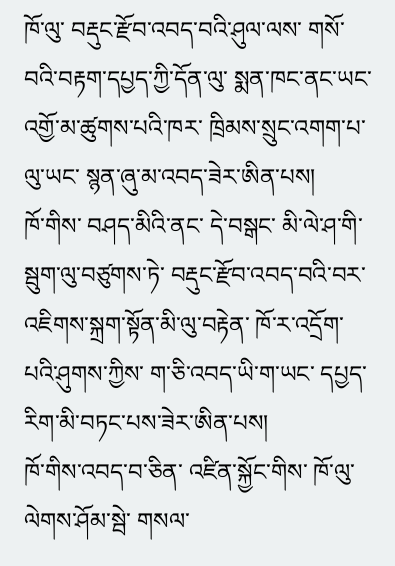ཁོ་ལུ་ བརྡུང་རྫོབ་འབད་བའི་ཤུལ་ལས་ གསོ་བའི་བརྟག་དཔྱད་ཀྱི་དོན་ལུ་ སྨན་ཁང་ནང་ཡང་ འགྱོ་མ་ཚུགས་པའི་ཁར་ ཁྲིམས་སྲུང་འགག་པ་ལུ་ཡང་ སྙན་ཞུ་མ་འབད་ཟེར་ཨིན་པས།
ཁོ་གིས་ བཤད་མིའི་ནང་ དེ་བསྒང་ མི་ལེ་ཤ་གི་ སྦུག་ལུ་བཙུགས་ཏེ་ བརྡུང་རྫོབ་འབད་བའི་བར་ འཇིགས་སྐྲག་སྟོན་མི་ལུ་བརྟེན་ ཁོ་ར་འདྲོག་པའི་ཤུགས་ཀྱིས་ ག་ཅི་འབད་ཡི་ག་ཡང་ དཔྱད་རིག་མི་བཏང་པས་ཟེར་ཨིན་པས།
ཁོ་གིས་འབད་བ་ཅིན་ འཛིན་སྐྱོང་གིས་ ཁོ་ལུ་ ལེགས་ཤོམ་སྦེ་ གསལ་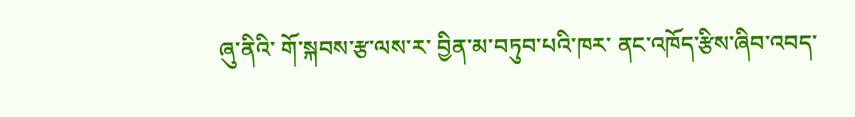ཞུ་ནིའི་ གོ་སྐབས་རྩ་ལས་ར་ བྱིན་མ་བཏུབ་པའི་ཁར་ ནང་འཁོད་རྩིས་ཞིབ་འབད་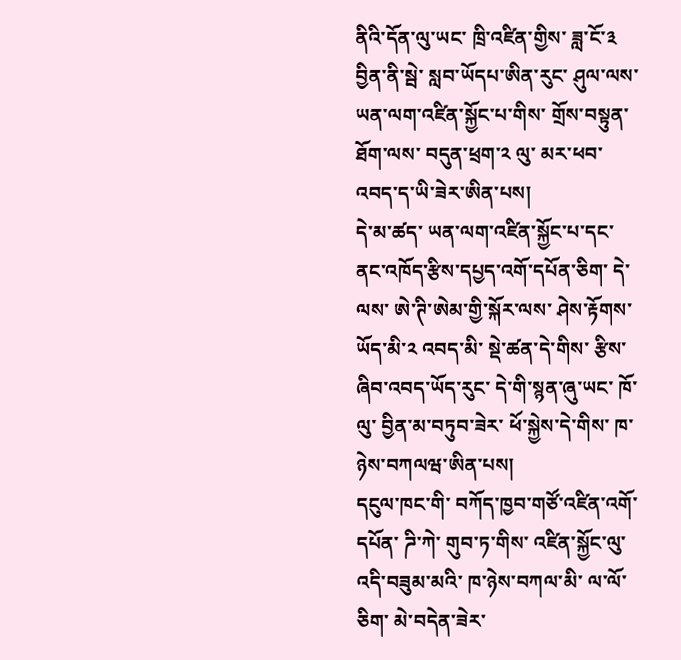ནིའི་དོན་ལུ་ཡང་ ཁྲི་འཛིན་གྱིས་ ཟླ་ངོ་༣ བྱིན་ནི་སྦེ་ སླབ་ཡོདཔ་ཨིན་རུང་ ཤུལ་ལས་ ཡན་ལག་འཛིན་སྐྱོང་པ་གིས་ གྲོས་བསྟུན་ཐོག་ལས་ བདུན་ཕྲག་༢ ལུ་ མར་ཕབ་འབད་ད་ཡི་ཟེར་ཨིན་པས།
དེ་མ་ཚད་ ཡན་ལག་འཛིན་སྐྱོང་པ་དང་ ནང་འཁོད་རྩིས་དཔྱད་འགོ་དཔོན་ཅིག་ དེ་ལས་ ཨེ་ཊི་ཨེམ་གྱི་སྐོར་ལས་ ཤེས་རྟོགས་ཡོད་མི་༢ འབད་མི་ སྡེ་ཚན་དེ་གིས་ རྩིས་ཞིབ་འབད་ཡོད་རུང་ དེ་གི་སྙན་ཞུ་ཡང་ ཁོ་ལུ་ བྱིན་མ་བཏུབ་ཟེར་ ཕོ་སྐྱེས་དེ་གིས་ ཁ་ཉེས་བཀལཝ་ཨིན་པས།
དངུལ་ཁང་གི་ བཀོད་ཁྱབ་གཙོ་འཛིན་འགོ་དཔོན་ ཌི་ཀེ་ གུབ་ཏ་གིས་ འཛིན་སྐྱོང་ལུ་ འདི་བཟུམ་མའི་ ཁ་ཉེས་བཀལ་མི་ ལ་ལོ་ཅིག་ མེ་བདེན་ཟེར་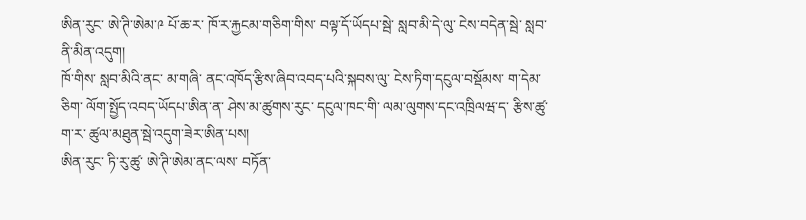ཨིན་རུང་ ཨེ་ཊི་ཨེམ་༩ པོ་ཆ་ར་ ཁོ་ར་རྐྱངམ་གཅིག་གིས་ བལྟ་དོ་ཡོདཔ་སྦེ་ སླབ་མི་དེ་ལུ་ ངེས་བདེན་སྦེ་ སླབ་ནི་མིན་འདུག།
ཁོ་གིས་ སླབ་མིའི་ནང་ མ་གཞི་ ནང་འཁོད་རྩིས་ཞིབ་འབད་པའི་སྐབས་ལུ་ ངེས་ཏིག་དངུལ་བསྡོམས་ ག་དེམ་ཅིག་ ལོག་སྤྱོད་འབད་ཡོདཔ་ཨིན་ན་ ཤེས་མ་ཚུགས་རུང་ དངུལ་ཁང་གི་ ལམ་ལུགས་དང་འཁྲིལཝ་ད་ རྩིས་ཚུ་ག་ར་ ཚུལ་མཐུན་སྦེ་འདུག་ཟེར་ཨིན་པས།
ཨིན་རུང་ ཏི་རུ་ཚུ་ ཨེ་ཊི་ཨེམ་ནང་ལས་ བཏོན་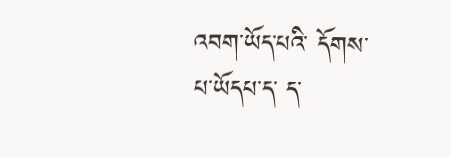འབག་ཡོད་པའི་ དོགས་པ་ཡོདཔ་ད་ ད་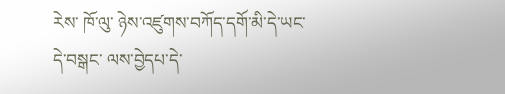རེས་ ཁོ་ལུ་ ཉེས་འཛུགས་བཀོད་དགོ་མི་དེ་ཡང་ དེ་བསྒང་ ལས་བྱེདཔ་དེ་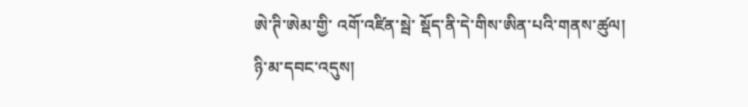ཨེ་ཊི་ཨེམ་གྱི་ འགོ་འཛིན་སྦེ་ སྡོད་ནི་དེ་གིས་ཨིན་པའི་གནས་ཚུལ།
ཉི་མ་དབང་འདུས།